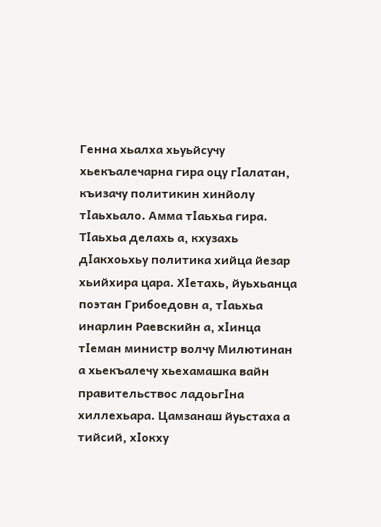Генна хьалха хьуьйсучу хьекъалечарна гира оцу гӏалатан, къизачу политикин хинйолу тӏаьхьало. Амма тӏаьхьа гира. Тӏаьхьа делахь а, кхузахь дӏакхоьхьу политика хийца йезар хьийхира цара. Хӏетахь, йуьхьанца поэтан Грибоедовн а, тӏаьхьа инарлин Раевскийн а, хӏинца тӏеман министр волчу Милютинан а хьекъалечу хьехамашка вайн правительствос ладоьгӏна хиллехьара. Цамзанаш йуьстаха а тийсий, хӏокху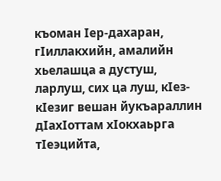къоман ӏер-дахаран, гӏиллакхийн, амалийн хьелашца а дустуш, ларлуш, сих ца луш, кӏез-кӏезиг вешан йукъараллин дӏахӏоттам хӏокхаьрга тӏеэцийта,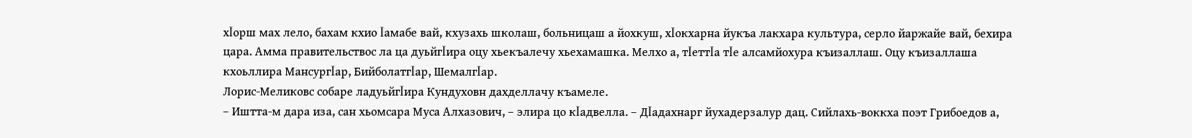хӏорш мах лело, бахам кхио ӏамабе вай, кхузахь школаш, больницаш а йохкуш, хӏокхарна йукъа лакхара культура, серло йаржайе вай, бехира цара. Амма правительствос ла ца дуьйгӏира оцу хьекъалечу хьехамашка. Мелхо а, тӏеттӏа тӏе алсамйохура къизаллаш. Оцу къизаллаша кхоьллира Мансургӏар, Бийболатгӏар, Шемалгӏар.
Лорис-Меликовс собаре ладуьйгӏира Кундуховн дахделлачу къамеле.
– Иштта-м дара иза, сан хьомсара Муса Алхазович, – элира цо кӏадвелла. – Дӏадахнарг йухадерзалур дац. Сийлахь-воккха поэт Грибоедов а,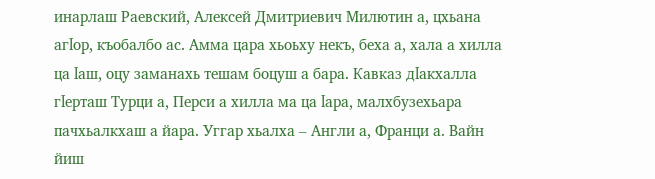инарлаш Раевский, Алексей Дмитриевич Милютин а, цхьана агӏор, къобалбо ас. Амма цара хьоьху некъ, беха а, хала а хилла ца ӏаш, оцу заманахь тешам боцуш а бара. Кавказ дӏакхалла гӏерташ Турци а, Перси а хилла ма ца ӏара, малхбузехьара пачхьалкхаш а йара. Уггар хьалха – Англи а, Франци а. Вайн йиш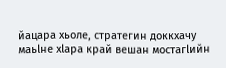йацара хьоле, стратегин доккхачу маьӏне хӏара край вешан мостагӏийн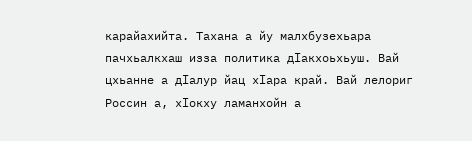карайахийта. Тахана а йу малхбузехьара пачхьалкхаш изза политика дӏакхоьхьуш. Вай цхьанне а дӏалур йац хӏара край. Вай лелориг Россин а, хӏокху ламанхойн а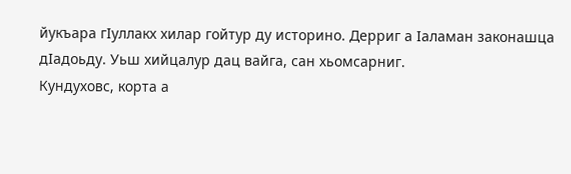йукъара гӏуллакх хилар гойтур ду историно. Дерриг а ӏаламан законашца дӏадоьду. Уьш хийцалур дац вайга, сан хьомсарниг.
Кундуховс, корта а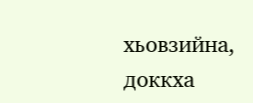хьовзийна, доккха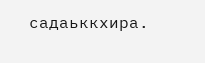садаьккхира.